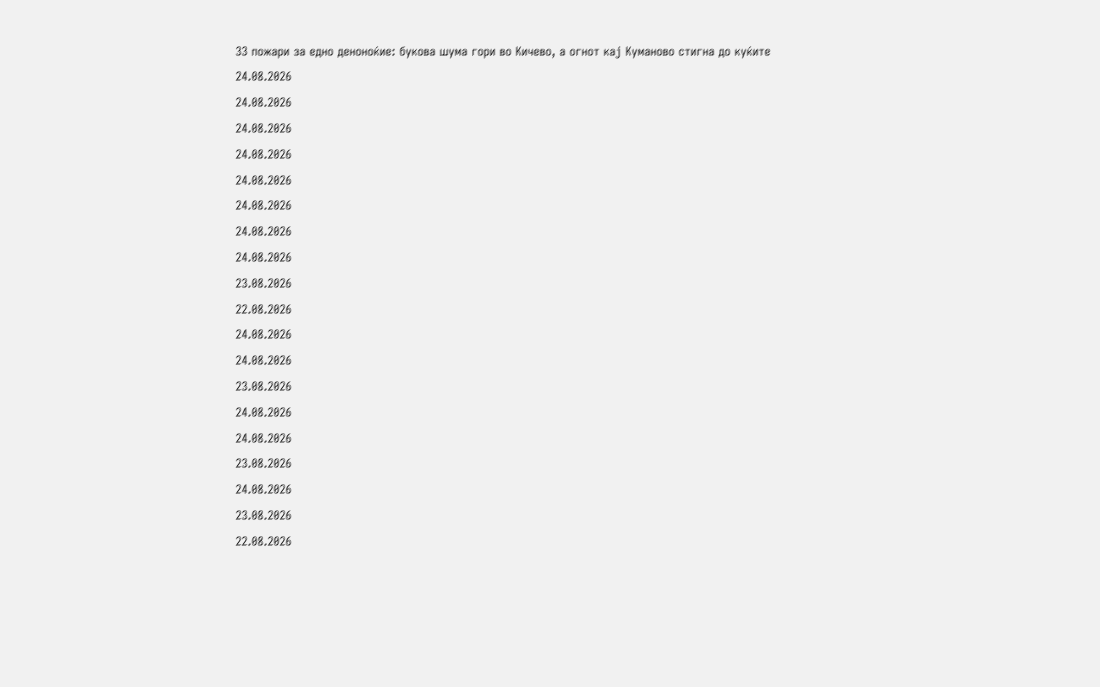33 пожари за едно деноноќие: букова шума гори во Кичево, а огнот кај Куманово стигна до куќите
24.08.2026
24.08.2026
24.08.2026
24.08.2026
24.08.2026
24.08.2026
24.08.2026
24.08.2026
23.08.2026
22.08.2026
24.08.2026
24.08.2026
23.08.2026
24.08.2026
24.08.2026
23.08.2026
24.08.2026
23.08.2026
22.08.2026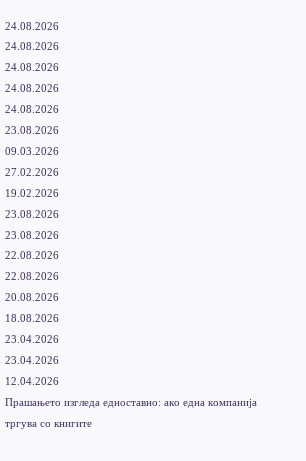24.08.2026
24.08.2026
24.08.2026
24.08.2026
24.08.2026
23.08.2026
09.03.2026
27.02.2026
19.02.2026
23.08.2026
23.08.2026
22.08.2026
22.08.2026
20.08.2026
18.08.2026
23.04.2026
23.04.2026
12.04.2026
Прашањето изгледа едноставно: ако една компанија тргува со книгите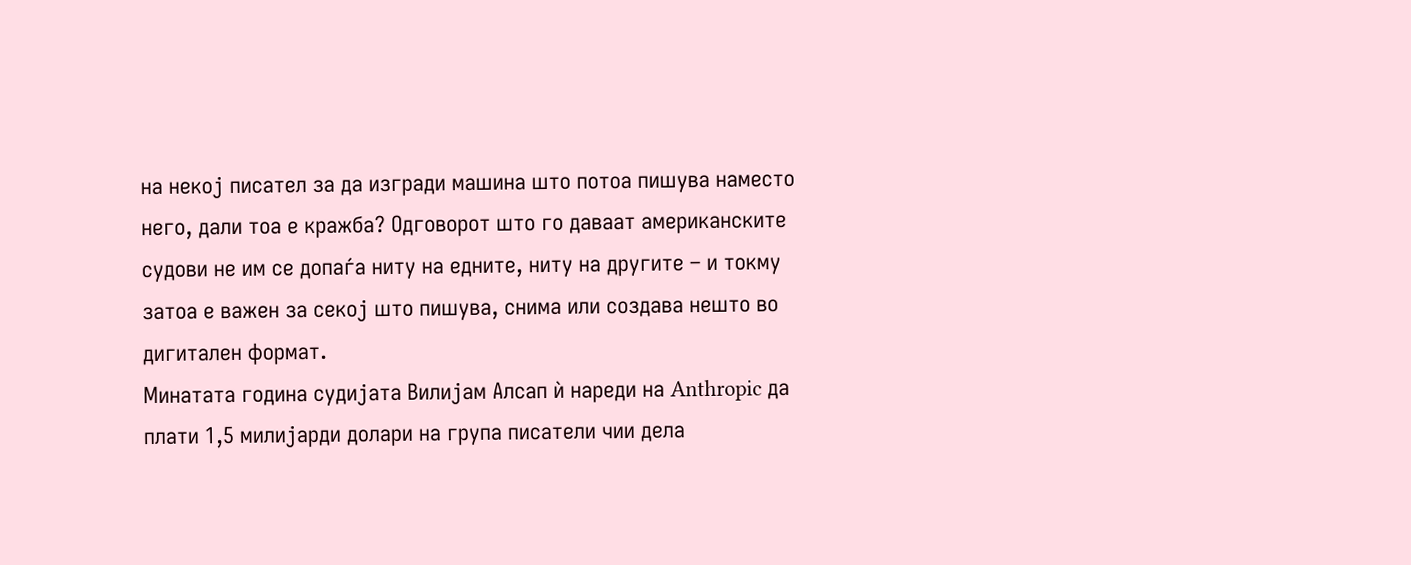на некој писател за да изгради машина што потоа пишува наместо него, дали тоа е кражба? Одговорот што го даваат американските судови не им се допаѓа ниту на едните, ниту на другите – и токму затоа е важен за секој што пишува, снима или создава нешто во дигитален формат.
Минатата година судијата Вилијам Алсап ѝ нареди на Anthropic да плати 1,5 милијарди долари на група писатели чии дела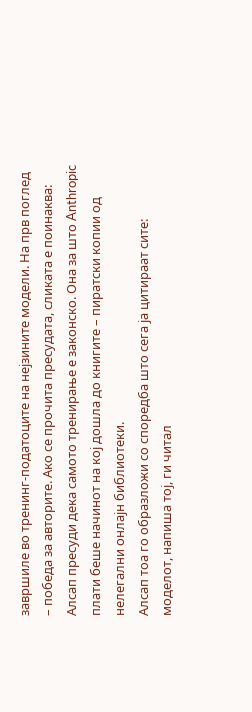завршиле во тренинг-податоците на нејзините модели. На прв поглед – победа за авторите. Ако се прочита пресудата, сликата е поинаква: Алсап пресуди дека самото тренирање е законско. Она за што Anthropic плати беше начинот на кој дошла до книгите – пиратски копии од нелегални онлајн библиотеки.
Алсап тоа го образложи со споредба што сега ја цитираат сите: моделот, напиша тој, ги читал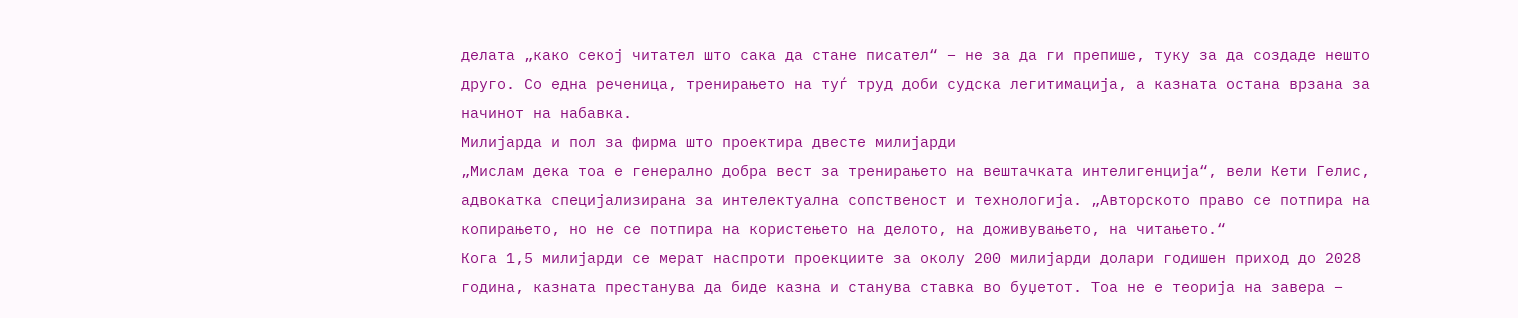делата „како секој читател што сака да стане писател“ – не за да ги препише, туку за да создаде нешто друго. Со една реченица, тренирањето на туѓ труд доби судска легитимација, а казната остана врзана за начинот на набавка.
Милијарда и пол за фирма што проектира двесте милијарди
„Мислам дека тоа е генерално добра вест за тренирањето на вештачката интелигенција“, вели Кети Гелис, адвокатка специјализирана за интелектуална сопственост и технологија. „Авторското право се потпира на копирањето, но не се потпира на користењето на делото, на доживувањето, на читањето.“
Кога 1,5 милијарди се мерат наспроти проекциите за околу 200 милијарди долари годишен приход до 2028 година, казната престанува да биде казна и станува ставка во буџетот. Тоа не е теорија на завера –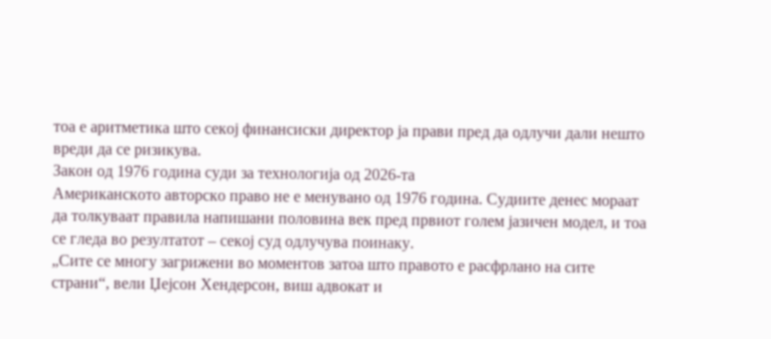тоа е аритметика што секој финансиски директор ја прави пред да одлучи дали нешто вреди да се ризикува.
Закон од 1976 година суди за технологија од 2026-та
Американското авторско право не е менувано од 1976 година. Судиите денес мораат да толкуваат правила напишани половина век пред првиот голем јазичен модел, и тоа се гледа во резултатот – секој суд одлучува поинаку.
„Сите се многу загрижени во моментов затоа што правото е расфрлано на сите страни“, вели Џејсон Хендерсон, виш адвокат и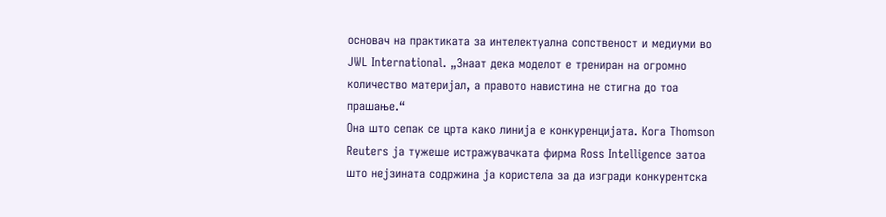основач на практиката за интелектуална сопственост и медиуми во JWL International. „Знаат дека моделот е трениран на огромно количество материјал, а правото навистина не стигна до тоа прашање.“
Она што сепак се црта како линија е конкуренцијата. Кога Thomson Reuters ја тужеше истражувачката фирма Ross Intelligence затоа што нејзината содржина ја користела за да изгради конкурентска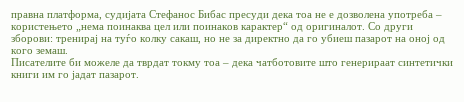правна платформа, судијата Стефанос Бибас пресуди дека тоа не е дозволена употреба – користењето „нема поинаква цел или поинаков карактер“ од оригиналот. Со други зборови: тренирај на туѓо колку сакаш, но не за директно да го убиеш пазарот на оној од кого земаш.
Писателите би можеле да тврдат токму тоа – дека чатботовите што генерираат синтетички книги им го јадат пазарот.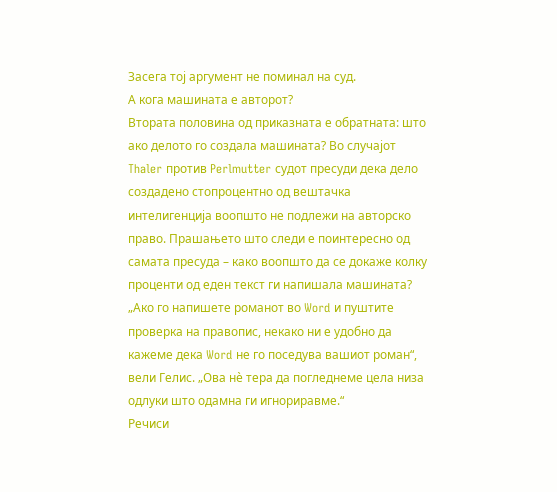Засега тој аргумент не поминал на суд.
А кога машината е авторот?
Втората половина од приказната е обратната: што ако делото го создала машината? Во случајот Thaler против Perlmutter судот пресуди дека дело создадено стопроцентно од вештачка интелигенција воопшто не подлежи на авторско право. Прашањето што следи е поинтересно од самата пресуда – како воопшто да се докаже колку проценти од еден текст ги напишала машината?
„Ако го напишете романот во Word и пуштите проверка на правопис, некако ни е удобно да кажеме дека Word не го поседува вашиот роман“, вели Гелис. „Ова нè тера да погледнеме цела низа одлуки што одамна ги игнориравме.“
Речиси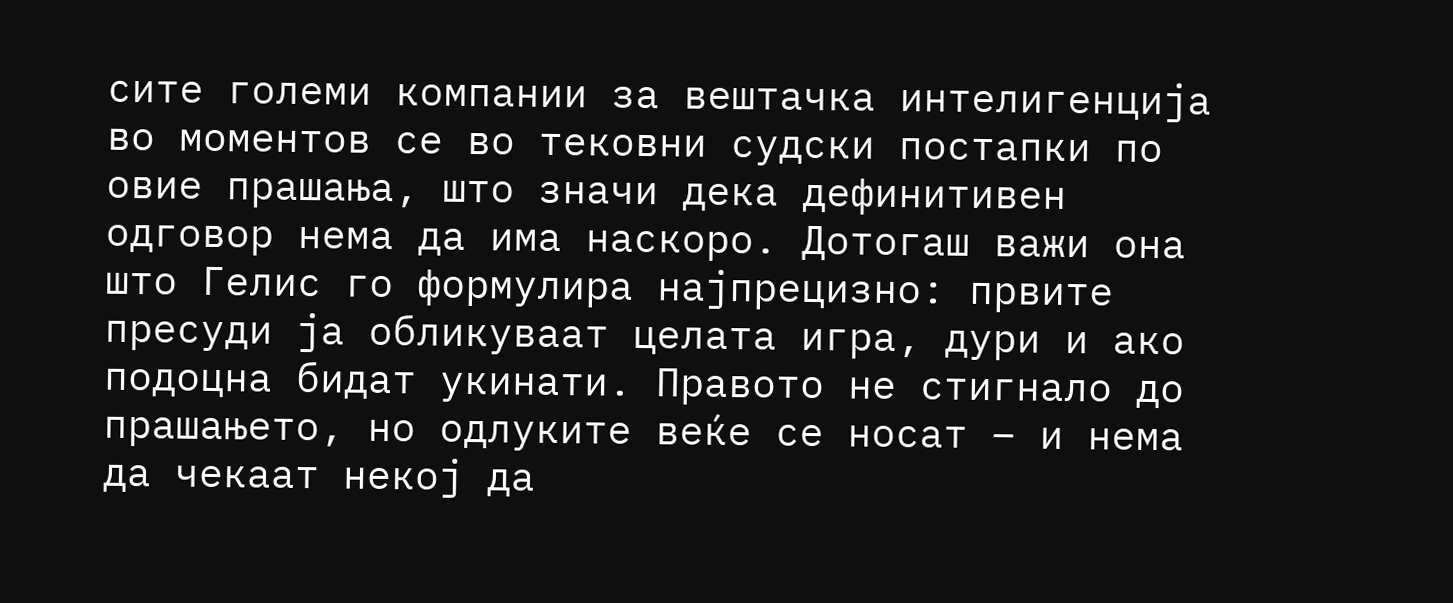сите големи компании за вештачка интелигенција во моментов се во тековни судски постапки по овие прашања, што значи дека дефинитивен одговор нема да има наскоро. Дотогаш важи она што Гелис го формулира најпрецизно: првите пресуди ја обликуваат целата игра, дури и ако подоцна бидат укинати. Правото не стигнало до прашањето, но одлуките веќе се носат – и нема да чекаат некој да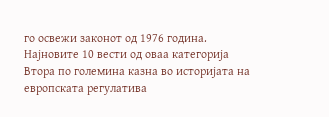го освежи законот од 1976 година.
Најновите 10 вести од оваа категорија
Втора по големина казна во историјата на европската регулатива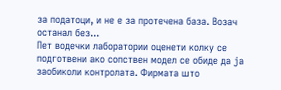за податоци, и не е за протечена база. Возач останал без...
Пет водечки лаборатории оценети колку се подготвени ако сопствен модел се обиде да ја заобиколи контролата. Фирмата што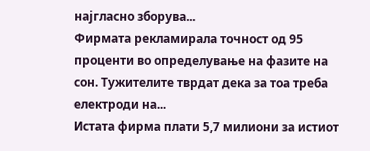најгласно зборува...
Фирмата рекламирала точност од 95 проценти во определување на фазите на сон. Тужителите тврдат дека за тоа треба електроди на...
Истата фирма плати 5,7 милиони за истиот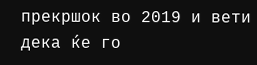прекршок во 2019 и вети дека ќе го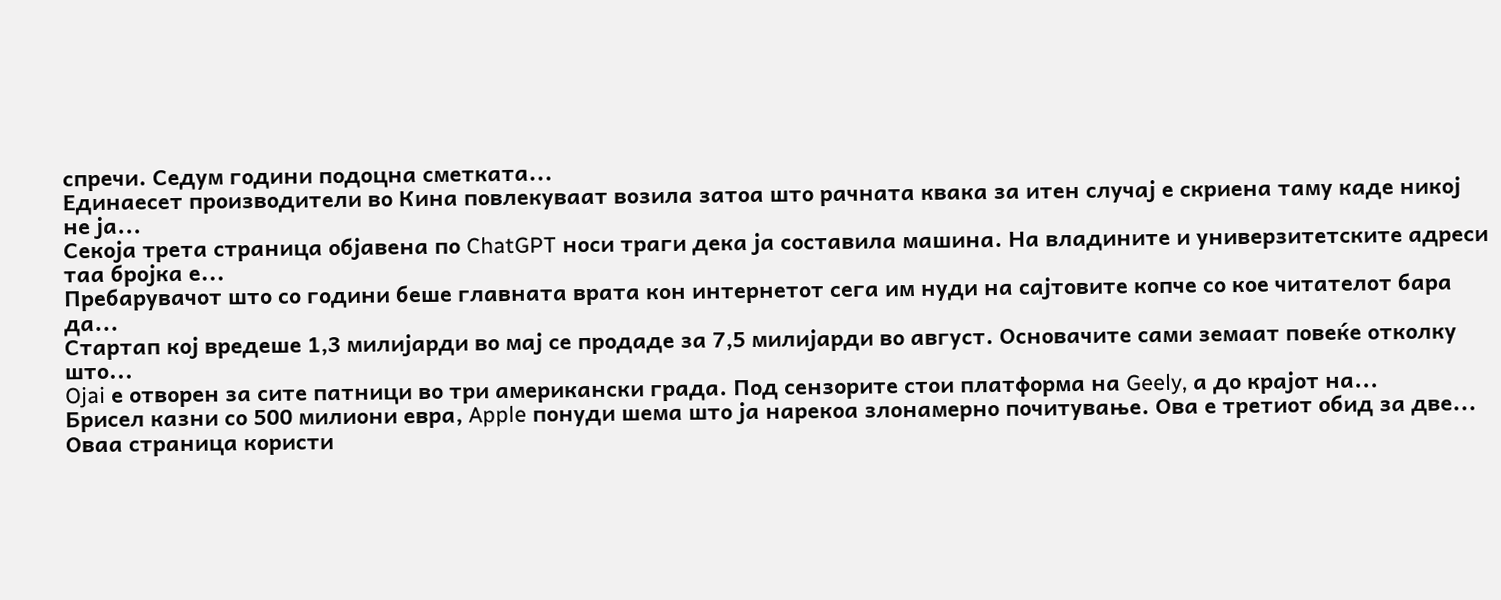спречи. Седум години подоцна сметката...
Единаесет производители во Кина повлекуваат возила затоа што рачната квака за итен случај е скриена таму каде никој не ја...
Секоја трета страница објавена по ChatGPT носи траги дека ја составила машина. На владините и универзитетските адреси таа бројка е...
Пребарувачот што со години беше главната врата кон интернетот сега им нуди на сајтовите копче со кое читателот бара да...
Стартап кој вредеше 1,3 милијарди во мај се продаде за 7,5 милијарди во август. Основачите сами земаат повеќе отколку што...
Ojai е отворен за сите патници во три американски града. Под сензорите стои платформа на Geely, а до крајот на...
Брисел казни со 500 милиони евра, Apple понуди шема што ја нарекоа злонамерно почитување. Ова е третиот обид за две...
Оваа страница користи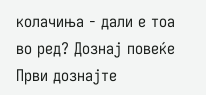колачиња - дали е тоа во ред? Дознај повеќе
Први дознајте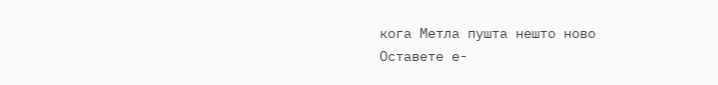кога Метла пушта нешто ново
Оставете е-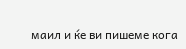маил и ќе ви пишеме кога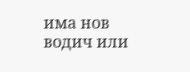има нов водич или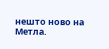нешто ново на Метла.